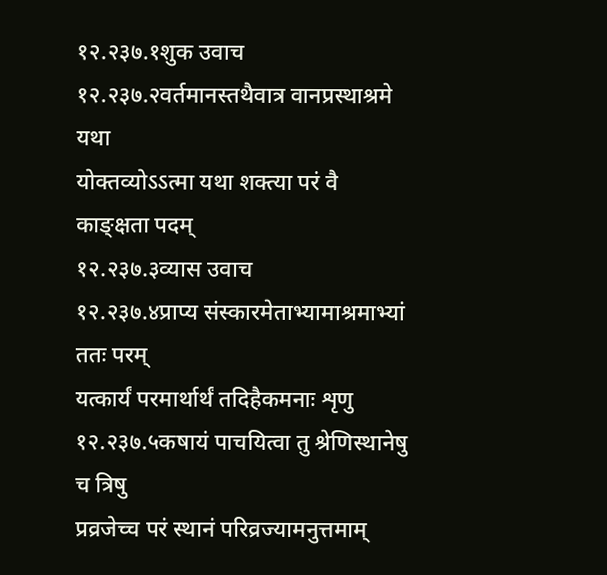१२.२३७.१शुक उवाच
१२.२३७.२वर्तमानस्तथैवात्र वानप्रस्थाश्रमे यथा
योक्तव्योऽऽत्मा यथा शक्त्या परं वै काङ्क्षता पदम्
१२.२३७.३व्यास उवाच
१२.२३७.४प्राप्य संस्कारमेताभ्यामाश्रमाभ्यां ततः परम्
यत्कार्यं परमार्थार्थं तदिहैकमनाः शृणु
१२.२३७.५कषायं पाचयित्वा तु श्रेणिस्थानेषु च त्रिषु
प्रव्रजेच्च परं स्थानं परिव्रज्यामनुत्तमाम्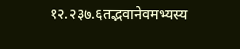१२.२३७.६तद्भवानेवमभ्यस्य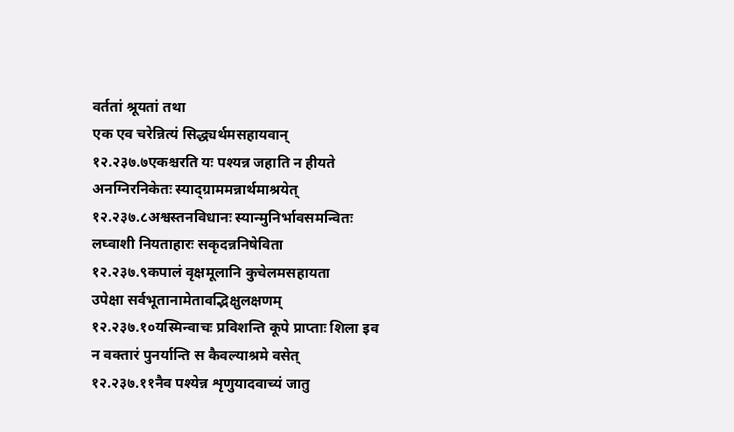वर्ततां श्रूयतां तथा
एक एव चरेन्नित्यं सिद्ध्यर्थमसहायवान्
१२.२३७.७एकश्चरति यः पश्यन्न जहाति न हीयते
अनग्निरनिकेतः स्याद्ग्राममन्नार्थमाश्रयेत्
१२.२३७.८अश्वस्तनविधानः स्यान्मुनिर्भावसमन्वितः
लघ्वाशी नियताहारः सकृदन्ननिषेविता
१२.२३७.९कपालं वृक्षमूलानि कुचेलमसहायता
उपेक्षा सर्वभूतानामेतावद्भिक्षुलक्षणम्
१२.२३७.१०यस्मिन्वाचः प्रविशन्ति कूपे प्राप्ताः शिला इव
न वक्तारं पुनर्यान्ति स कैवल्याश्रमे वसेत्
१२.२३७.११नैव पश्येन्न शृणुयादवाच्यं जातु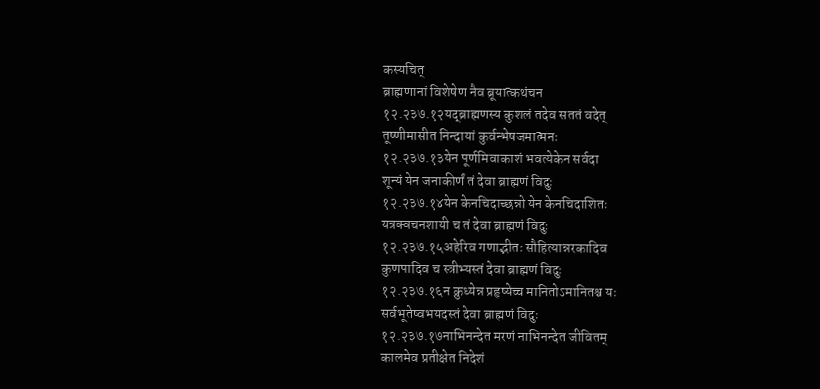कस्यचित्
ब्राह्मणानां विशेषेण नैव ब्रूयात्कथंचन
१२.२३७.१२यद्ब्राह्मणस्य कुशलं तदेव सततं वदेत्
तूष्णीमासीत निन्दायां कुर्वन्भेषजमात्मनः
१२.२३७.१३येन पूर्णमिवाकाशं भवत्येकेन सर्वदा
शून्यं येन जनाकीर्णं तं देवा ब्राह्मणं विदुः
१२.२३७.१४येन केनचिदाच्छन्नो येन केनचिदाशितः
यत्रक्वचनशायी च तं देवा ब्राह्मणं विदुः
१२.२३७.१५अहेरिव गणाद्भीतः सौहित्यान्नरकादिव
कुणपादिव च स्त्रीभ्यस्तं देवा ब्राह्मणं विदुः
१२.२३७.१६न क्रुध्येन्न प्रहृष्येच्च मानितोऽमानितश्च यः
सर्वभूतेष्वभयदस्तं देवा ब्राह्मणं विदुः
१२.२३७.१७नाभिनन्देत मरणं नाभिनन्देत जीवितम्
कालमेव प्रतीक्षेत निदेशं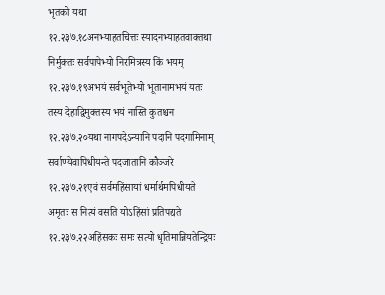भृतको यथा
१२.२३७.१८अनभ्याहतचित्तः स्यादनभ्याहतवाक्तथा
निर्मुक्तः सर्वपापेभ्यो निरमित्रस्य किं भयम्
१२.२३७.१९अभयं सर्वभूतेभ्यो भूतानामभयं यतः
तस्य देहाद्विमुक्तस्य भयं नास्ति कुतश्चन
१२.२३७.२०यथा नागपदेऽन्यानि पदानि पदगामिनाम्
सर्वाण्येवापिधीयन्ते पदजातानि कौञ्जरे
१२.२३७.२१एवं सर्वमहिंसायां धर्मार्थमपिधीयते
अमृतः स नित्यं वसति योऽहिंसां प्रतिपद्यते
१२.२३७.२२अहिंसकः समः सत्यो धृतिमान्नियतेन्द्रियः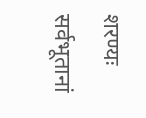शरण्यः सर्वभूतानां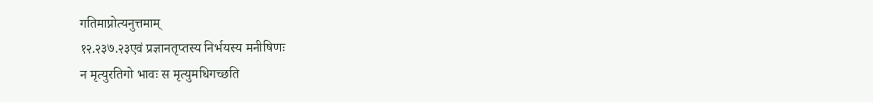गतिमाप्नोत्यनुत्तमाम्
१२.२३७.२३एवं प्रज्ञानतृप्तस्य निर्भयस्य मनीषिणः
न मृत्युरतिगो भावः स मृत्युमधिगच्छति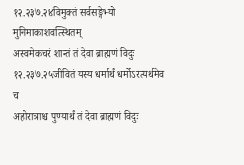१२.२३७.२४विमुक्तं सर्वसङ्गेभ्यो मुनिमाकाशवत्स्थितम्
अस्वमेकचरं शान्तं तं देवा ब्राह्मणं विदुः
१२.२३७.२५जीवितं यस्य धर्मार्थं धर्मोऽरत्यर्थमेव च
अहोरात्राश्च पुण्यार्थं तं देवा ब्राह्मणं विदुः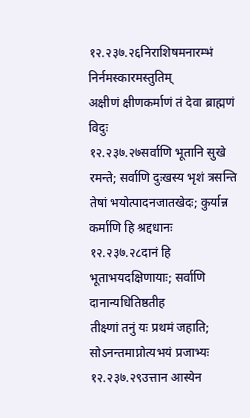१२.२३७.२६निराशिषमनारम्भं निर्नमस्कारमस्तुतिम्
अक्षीणं क्षीणकर्माणं तं देवा ब्राह्मणं विदुः
१२.२३७.२७सर्वाणि भूतानि सुखे रमन्ते; सर्वाणि दुःखस्य भृशं त्रसन्ति
तेषां भयोत्पादनजातखेदः; कुर्यान्न कर्माणि हि श्रद्दधानः
१२.२३७.२८दानं हि भूताभयदक्षिणायाः; सर्वाणि दानान्यधितिष्ठतीह
तीक्ष्णां तनुं यः प्रथमं जहाति; सोऽनन्तमाप्नोत्यभयं प्रजाभ्यः
१२.२३७.२९उत्तान आस्येन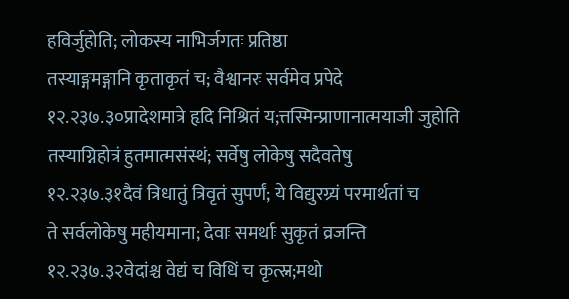हविर्जुहोति; लोकस्य नाभिर्जगतः प्रतिष्ठा
तस्याङ्गमङ्गानि कृताकृतं च; वैश्वानरः सर्वमेव प्रपेदे
१२.२३७.३०प्रादेशमात्रे हृदि निश्रितं य;त्तस्मिन्प्राणानात्मयाजी जुहोति
तस्याग्निहोत्रं हुतमात्मसंस्थं; सर्वेषु लोकेषु सदैवतेषु
१२.२३७.३१दैवं त्रिधातुं त्रिवृतं सुपर्णं; ये विद्युरग्र्यं परमार्थतां च
ते सर्वलोकेषु महीयमाना; देवाः समर्थाः सुकृतं व्रजन्ति
१२.२३७.३२वेदांश्च वेद्यं च विधिं च कृत्स्न;मथो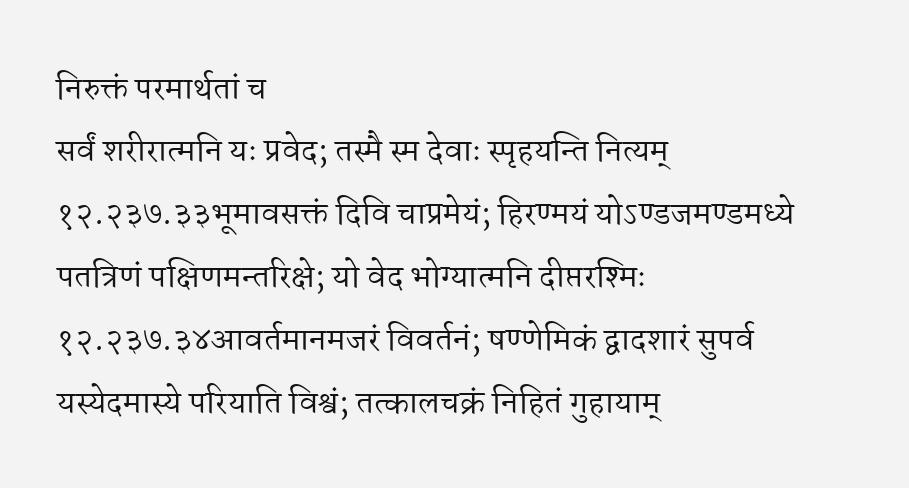निरुक्तं परमार्थतां च
सर्वं शरीरात्मनि यः प्रवेद; तस्मै स्म देवाः स्पृहयन्ति नित्यम्
१२.२३७.३३भूमावसक्तं दिवि चाप्रमेयं; हिरण्मयं योऽण्डजमण्डमध्ये
पतत्रिणं पक्षिणमन्तरिक्षे; यो वेद भोग्यात्मनि दीप्तरश्मिः
१२.२३७.३४आवर्तमानमजरं विवर्तनं; षण्णेमिकं द्वादशारं सुपर्व
यस्येदमास्ये परियाति विश्वं; तत्कालचक्रं निहितं गुहायाम्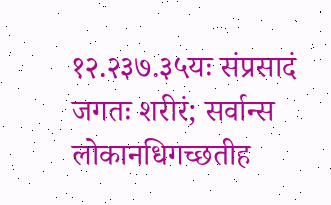१२.२३७.३५यः संप्रसादं जगतः शरीरं; सर्वान्स लोकानधिगच्छतीह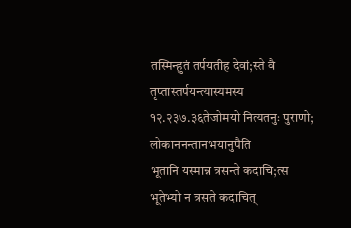तस्मिन्हुतं तर्पयतीह देवां;स्ते वै तृप्तास्तर्पयन्त्यास्यमस्य
१२.२३७.३६तेजोमयो नित्यतनुः पुराणो; लोकाननन्तानभयानुपैति
भूतानि यस्मान्न त्रसन्ते कदाचि;त्स भूतेभ्यो न त्रसते कदाचित्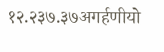१२.२३७.३७अगर्हणीयो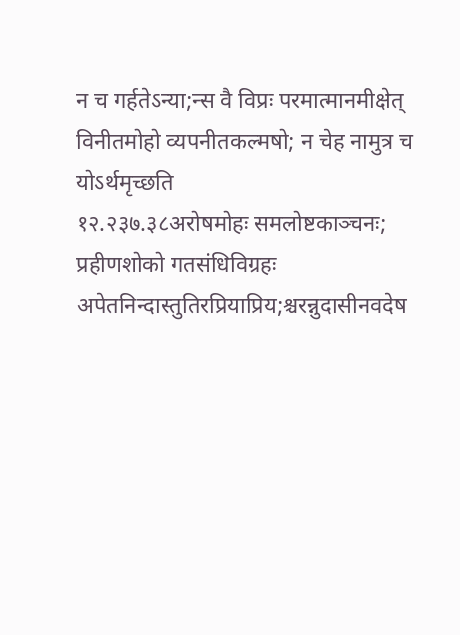न च गर्हतेऽन्या;न्स वै विप्रः परमात्मानमीक्षेत्
विनीतमोहो व्यपनीतकल्मषो; न चेह नामुत्र च योऽर्थमृच्छति
१२.२३७.३८अरोषमोहः समलोष्टकाञ्चनः; प्रहीणशोको गतसंधिविग्रहः
अपेतनिन्दास्तुतिरप्रियाप्रिय;श्चरन्नुदासीनवदेष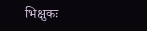भिक्षुकः